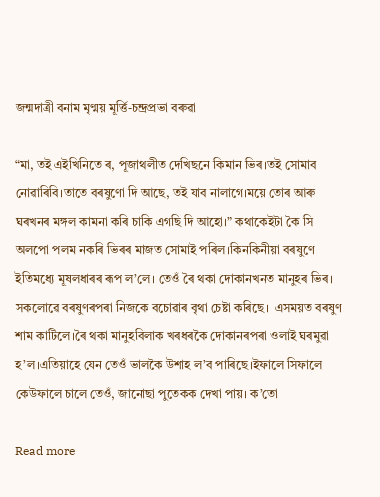জন্মদাত্ৰী বনাম মৃণ্ময় মূৰ্ত্তি-চন্দ্ৰপ্ৰভা বৰুৱা

“মা, তই এইখিনিতে ৰ, পূজাথলীত দেখিছনে কিমান ভিৰ।তই সোমাব নোৱাৰিবি।তাতে বৰষুণো দি আছে, তই যাব নালাগে।ময়ে তোৰ আৰু ঘৰখনৰ মঙ্গল কামনা কৰি চাকি এগছি দি আহো।” কথাকেইটা কৈ সি অলপো পলম নকৰি ভিৰৰ মাজত সোমাই পৰিল।কিনকিনীয়া বৰষুণে ইতিমধ্যে মূষলধাৰৰ ৰূপ ল’লে। তেওঁ ৰৈ থকা দোকানখনত মানুহৰ ভিৰ। সকলোৱে বৰষুণৰপৰা নিজকে বচোৱাৰ বৃথা চেষ্টা কৰিছে।  এসময়ত বৰষুণ শাম কাটিলে।ৰৈ থকা মানুহবিলাক খৰধৰকৈ দোকানৰপৰা ওলাই ঘৰমুৱা হ’ল।এতিয়াহে যেন তেওঁ ভালকৈ উশাহ ল’ব পাৰিছে।ইফালে সিফালে কেউফালে চালে তেওঁ, জানোছা পুতেকক দেখা পায়। ক’তো

Read more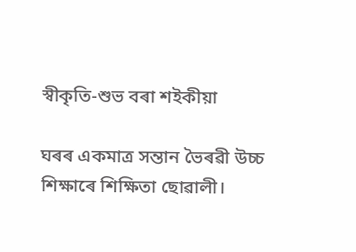স্বীকৃতি-শুভ বৰা শইকীয়া

ঘৰৰ একমাত্ৰ সন্তান ভৈৰৱী উচ্চ শিক্ষাৰে শিক্ষিতা ছোৱালী।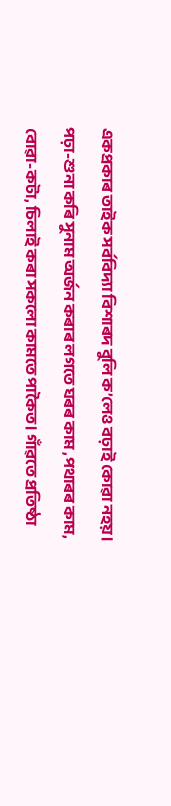একপ্ৰকাৰ তাইক সৰ্ববিদ্যা বিশাৰদ বুলি ক’লেও বঢ়াই কোৱা নহয়। পঢ়া-শুনা কৰি সুনাম অৰ্জন কৰাৰ লগতে ঘৰৰ কাম ,পথাৰৰ কাম, বোৱা-কটা, চিলাই কৰা সকলো কামতে পাকৈত। গাঁৱতে প্ৰতিষ্ঠা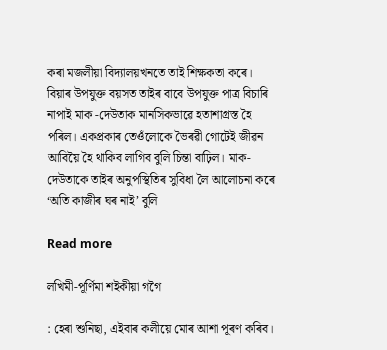কৰা মজলীয়া বিদ্যালয়খনতে তাই শিক্ষকতা কৰে। বিয়াৰ উপযুক্ত বয়সত তাইৰ বাবে উপযুক্ত পাত্ৰ বিচাৰি নাপাই মাক -দেউতাক মানসিকভাৱে হতাশাগ্ৰস্ত হৈ পৰিল। একপ্ৰকাৰ তেওঁলোকে ভৈৰৱী গোটেই জীৱন আবিয়ৈ হৈ থাকিব লাগিব বুলি চিন্তা বাঢ়িল। মাক-দেউতাকে তাইৰ অনুপস্থিতিৰ সুবিধা লৈ আলোচনা কৰে ‘অতি কাজীৰ ঘৰ নাই’ বুলি

Read more

লখিমী-পূৰ্ণিমা শইকীয়া গগৈ

: হেৰা শুনিছা, এইবাৰ কলীয়ে মোৰ আশা পূৰণ কৰিব।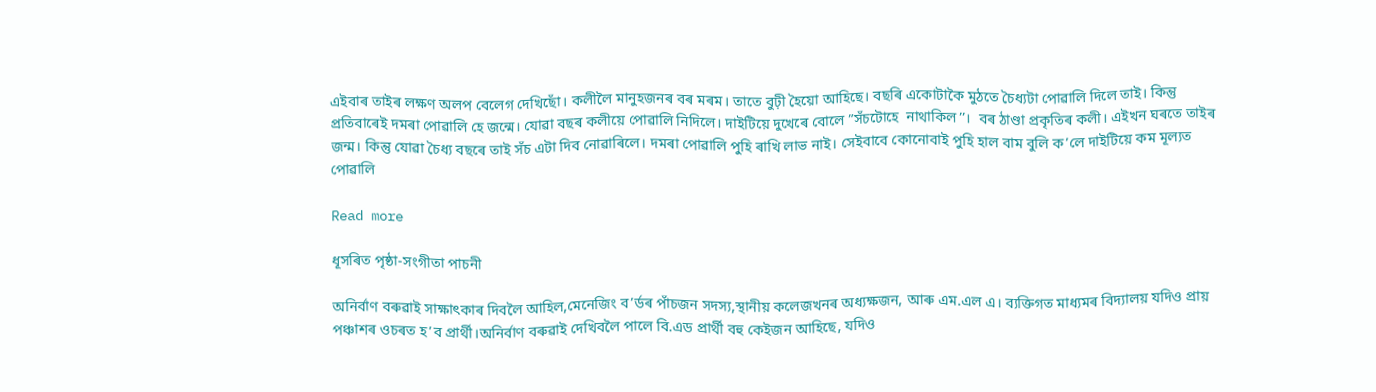এইবাৰ তাইৰ লক্ষণ অলপ বেলেগ দেখিছোঁ। কলীলৈ মানুহজনৰ বৰ মৰম। তাতে বুঢ়ী হৈয়ো আহিছে। বছৰি একোটাকৈ মুঠতে চৈধ্যটা পোৱালি দিলে তাই। কিন্তু প্ৰতিবাৰেই দমৰা পোৱালি হে জন্মে। যোৱা বছৰ কলীয়ে পোৱালি নিদিলে। দাইটিয়ে দুখেৰে বোলে ”সঁচটোহে  নাথাকিল’’।  বৰ ঠাণ্ডা প্ৰকৃতিৰ কলী। এইখন ঘৰতে তাইৰ জন্ম। কিন্তু যোৱা চৈধ্য বছৰে তাই সঁচ এটা দিব নোৱাৰিলে। দমৰা পোৱালি পুহি ৰাখি লাভ নাই। সেইবাবে কোনোবাই পুহি হাল বাম বুলি ক’লে দাইটিয়ে কম মূল্যত পোৱালি

Read more

ধূসৰিত পৃষ্ঠা-সংগীতা পাচনী

অনিৰ্বাণ বৰুৱাই সাক্ষাৎকাৰ দিবলৈ আহিল,মেনেজিং ব’ৰ্ডৰ পাঁচজন সদস্য,স্থানীয় কলেজখনৰ অধ্যক্ষজন, আৰু এম.এল এ। ব্যক্তিগত মাধ্যমৰ বিদ্যালয় যদিও প্ৰায় পঞ্চাশৰ ওচৰত হ’ব প্ৰাৰ্থী।অনিৰ্বাণ বৰুৱাই দেখিবলৈ পালে বি.এড প্ৰাৰ্থী বহু কেইজন আহিছে, যদিও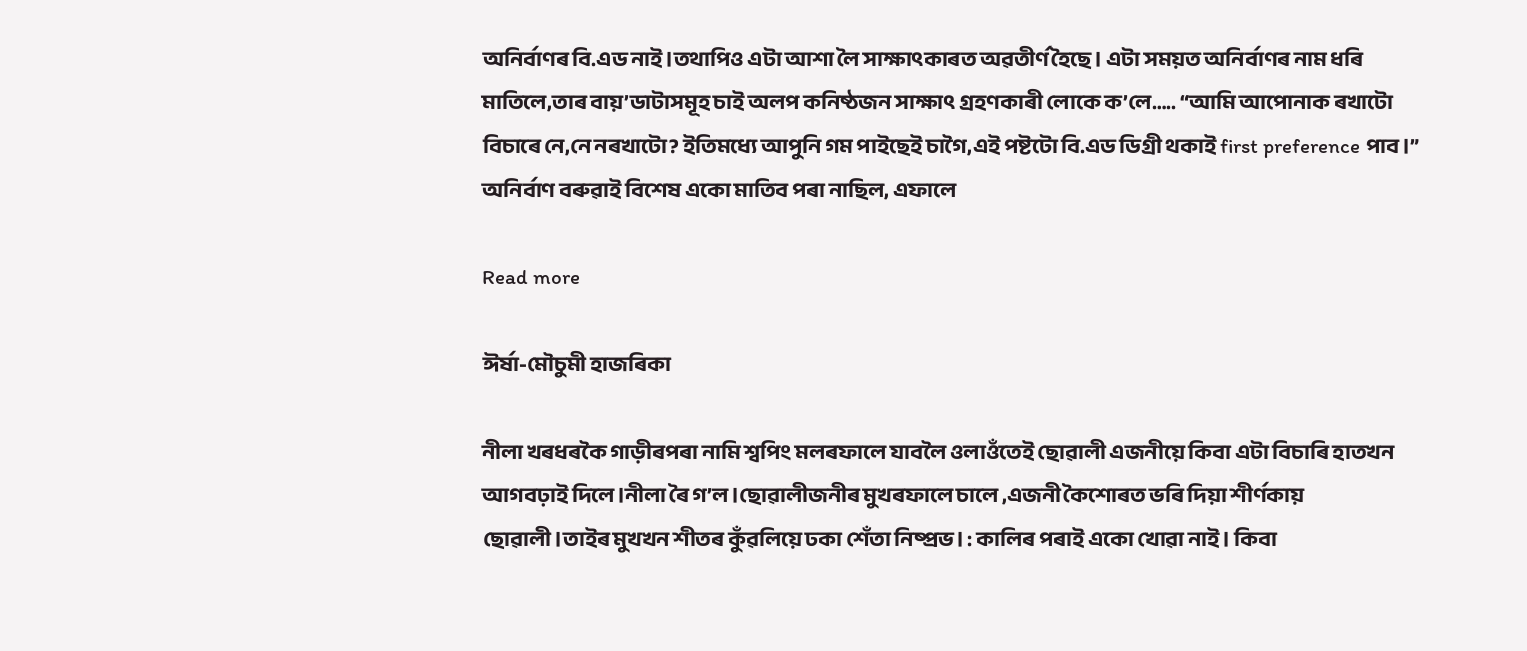অনিৰ্বাণৰ বি.এড নাই।তথাপিও এটা আশা লৈ সাক্ষাৎকাৰত অৱতীৰ্ণ হৈছে। এটা সময়ত অনিৰ্বাণৰ নাম ধৰি মাতিলে,তাৰ বায়’ডাটাসমূহ চাই অলপ কনিষ্ঠজন সাক্ষাৎ গ্ৰহণকাৰী লোকে ক’লে….. “আমি আপোনাক ৰখাটো বিচাৰে নে,নে নৰখাটো? ইতিমধ্যে আপুনি গম পাইছেই চাগৈ,এই পষ্টটো বি.এড ডিগ্ৰী থকাই first preference পাব।” অনিৰ্বাণ বৰুৱাই বিশেষ একো মাতিব পৰা নাছিল, এফালে

Read more

ঈৰ্ষা-মৌচুমী হাজৰিকা

নীলা খৰধৰকৈ গাড়ীৰপৰা নামি শ্বপিং মলৰফালে যাবলৈ ওলাওঁতেই ছোৱালী এজনীয়ে কিবা এটা বিচাৰি হাতখন আগবঢ়াই দিলে।নীলা ৰৈ গ’ল।ছোৱালীজনীৰ মুখৰফালে চালে ,এজনী কৈশোৰত ভৰি দিয়া শীৰ্ণকায় ছোৱালী।তাইৰ মুখখন শীতৰ কুঁৱলিয়ে ঢকা শেঁতা নিষ্প্ৰভ। : কালিৰ পৰাই একো খোৱা নাই। কিবা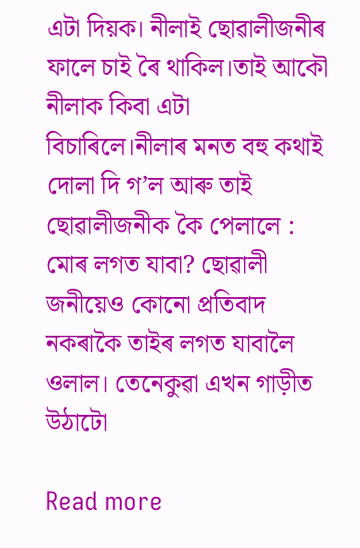এটা দিয়ক। নীলাই ছোৱালীজনীৰ ফালে চাই ৰৈ থাকিল।তাই আকৌ নীলাক কিবা এটা বিচাৰিলে।নীলাৰ মনত বহু কথাই দোলা দি গ’ল আৰু তাই ছোৱালীজনীক কৈ পেলালে : মোৰ লগত যাবা? ছোৱালী জনীয়েও কোনো প্ৰতিবাদ নকৰাকৈ তাইৰ লগত যাবালৈ ওলাল। তেনেকুৱা এখন গাড়ীত উঠাটো

Read more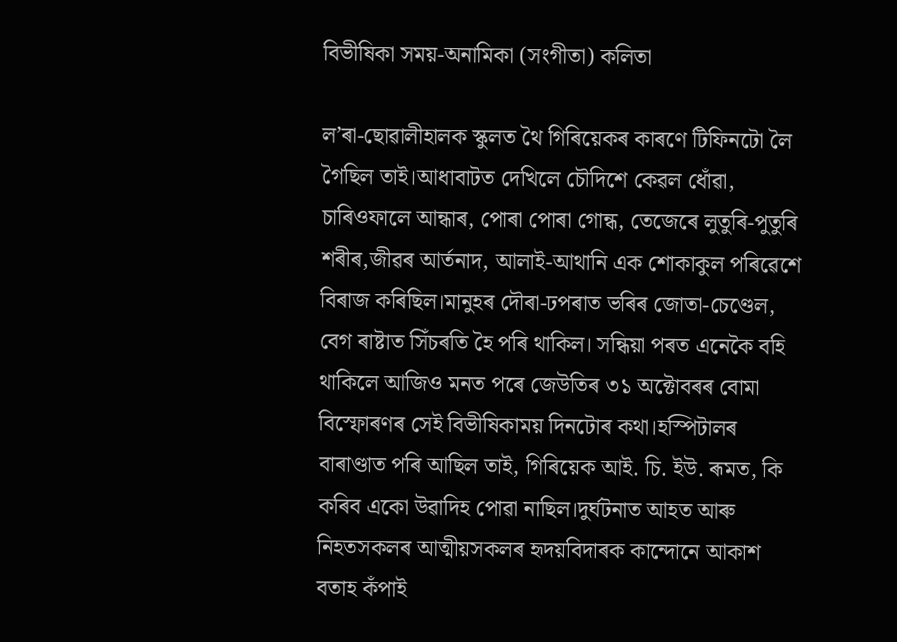বিভীষিকা সময়-অনামিকা (সংগীতা) কলিতা

ল’ৰা-ছোৱালীহালক স্কুলত থৈ গিৰিয়েকৰ কাৰণে টিফিনটো লৈ গৈছিল তাই।আধাবাটত দেখিলে চৌদিশে কেৱল ধোঁৱা, চাৰিওফালে আন্ধাৰ, পোৰা পোৰা গোন্ধ, তেজেৰে লুতুৰি-পুতুৰি শৰীৰ,জীৱৰ আৰ্তনাদ, আলাই-আথানি এক শোকাকুল পৰিৱেশে বিৰাজ কৰিছিল।মানুহৰ দৌৰা-ঢপৰাত ভৰিৰ জোতা-চেণ্ডেল, বেগ ৰাষ্টাত সিঁচৰতি হৈ পৰি থাকিল। সন্ধিয়া পৰত এনেকৈ বহি থাকিলে আজিও মনত পৰে জেউতিৰ ৩১ অক্টোবৰৰ বোমা বিস্ফোৰণৰ সেই বিভীষিকাময় দিনটোৰ কথা।হস্পিটালৰ বাৰাণ্ডাত পৰি আছিল তাই, গিৰিয়েক আই. চি. ইউ. ৰূমত, কি কৰিব একো উৱাদিহ পোৱা নাছিল।দুৰ্ঘটনাত আহত আৰু নিহতসকলৰ আত্মীয়সকলৰ হৃদয়বিদাৰক কান্দোনে আকাশ বতাহ কঁপাই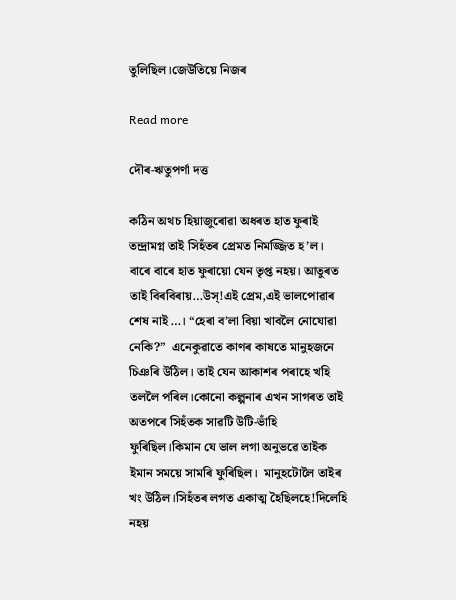তুলিছিল।জেউতিয়ে নিজৰ

Read more

দৌৰ-ঋতুপৰ্ণা দত্ত

কঠিন অথচ হিয়াজুৰোৱা অধৰত হাত ফুৰাই তন্দ্ৰামগ্ন তাই সিহঁতৰ প্ৰেমত নিমজ্জিত হ’ল। বাৰে বাৰে হাত ফুৰায়ো যেন তৃপ্ত নহয়। আতুৰত তাই বিৰবিৰায়…উস্!এই প্ৰেম,এই ভালপোৱাৰ শেষ নাই…। “হেৰা বʼলা বিয়া খাবলৈ নোযোৱা নেকি?”  এনেকুৱাতে কাণৰ কাষতে মানুহজনে চিঞৰি উঠিল। তাই যেন আকাশৰ পৰাহে খহি তললৈ পৰিল।কোনো কল্পনাৰ এখন সাগৰত তাই অতপৰে সিহঁতক সাৱটি উটি-ভাঁহি ফুৰিছিল।কিমান যে ভাল লগা অনুভৱে তাইক ইমান সময়ে সামৰি ফুৰিছিল।  মানুহটোলৈ তাইৰ খং উঠিল।সিহঁতৰ লগত একাত্ম হৈছিলহে!দিলেহি নহয়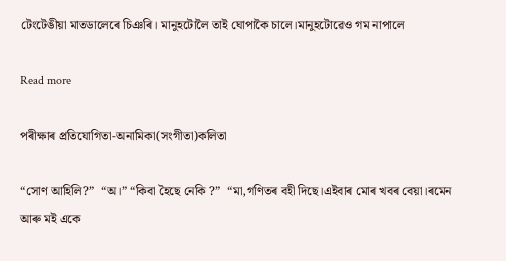টেংটেঙীয়া মাতডালেৰে চিঞৰি। মানুহটোলৈ তাই ঘোপাকৈ চালে।মানুহটোৱেও গম নাপালে

Read more

পৰীক্ষাৰ প্ৰতিযোগিতা-অনামিকা(সংগীতা)কলিতা

“সোণ আহিলি?”  “অ।” “কিবা হৈছে নেকি ?”  “মা,গণিতৰ বহী দিছে।এইবাৰ মোৰ খবৰ বেয়া।ৰমেন আৰু মই একে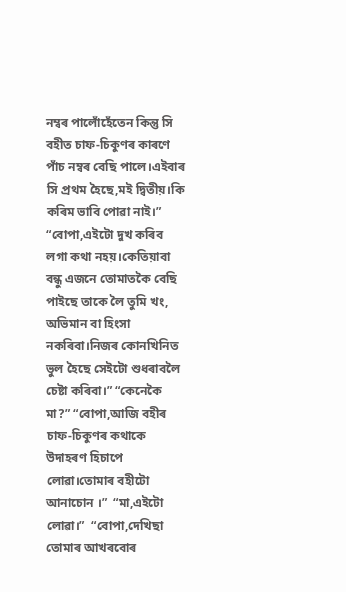নম্বৰ পালোঁহেঁতেন কিন্তু সি বহীত চাফ-চিকুণৰ কাৰণে পাঁচ নম্বৰ বেছি পালে।এইবাৰ সি প্ৰথম হৈছে,মই দ্বিতীয়।কি কৰিম ভাবি পোৱা নাই।” “বোপা,এইটো দুখ কৰিব লগা কথা নহয়।কেতিয়াবা বন্ধু এজনে তোমাতকৈ বেছি পাইছে তাকে লৈ তুমি খং, অভিমান বা হিংসা নকৰিবা।নিজৰ কোনখিনিত ভুল হৈছে সেইটো শুধৰাবলৈ চেষ্টা কৰিবা।” “কেনেকৈ মা?” “বোপা,আজি বহীৰ চাফ-চিকুণৰ কথাকে উদাহৰণ হিচাপে লোৱা।তোমাৰ বহীটো আনাচোন ।”  “মা,এইটো লোৱা।”  “বোপা,দেখিছা তোমাৰ আখৰবোৰ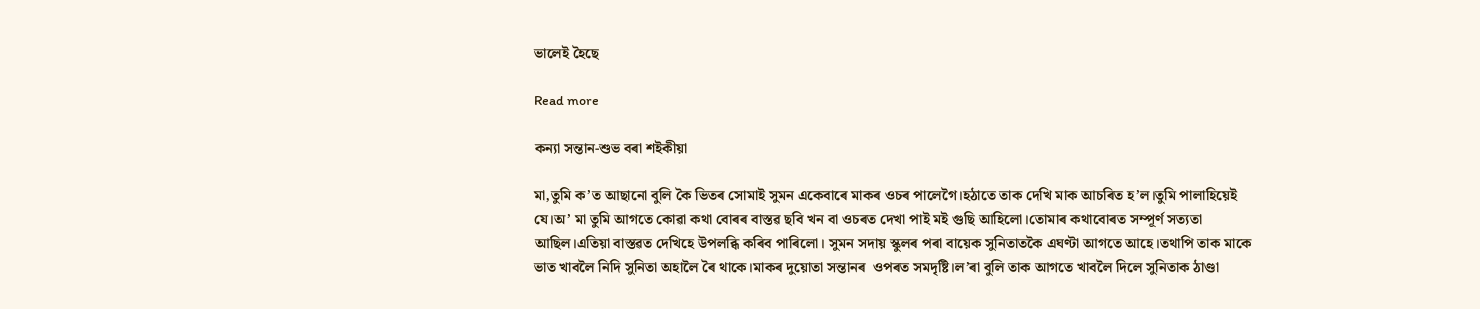ভালেই হৈছে

Read more

কন্যা সন্তান-শুভ বৰা শইকীয়া

মা,তুমি ক’ত আছানো বুলি কৈ ভিতৰ সোমাই সুমন একেবাৰে মাকৰ ওচৰ পালেগৈ।হঠাতে তাক দেখি মাক আচৰিত হ’ল।তুমি পালাহিয়েই যে।অ’ মা তুমি আগতে কোৱা কথা বোৰৰ বাস্তৱ ছবি খন বা ওচৰত দেখা পাই মই গুছি আহিলো।তোমাৰ কথাবোৰত সম্পূৰ্ণ সত্যতা আছিল।এতিয়া বাস্তৱত দেখিহে উপলব্ধি কৰিব পাৰিলো। সুমন সদায় স্কুলৰ পৰা বায়েক সুনিতাতকৈ এঘণ্টা আগতে আহে।তথাপি তাক মাকে ভাত খাবলৈ নিদি সুনিতা অহালৈ ৰৈ থাকে।মাকৰ দুয়োতা সন্তানৰ  ওপৰত সমদৃষ্টি।ল’ৰা বুলি তাক আগতে খাবলৈ দিলে সুনিতাক ঠাণ্ডা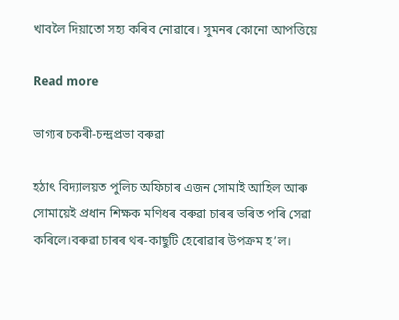খাবলৈ দিয়াতো সহ্য কৰিব নোৱাৰে। সুমনৰ কোনো আপত্তিয়ে

Read more

ভাগ্যৰ চকৰী-চন্দ্ৰপ্ৰভা বৰুৱা

হঠাৎ বিদ্যালয়ত পুলিচ অফিচাৰ এজন সোমাই আহিল আৰু সোমায়েই প্ৰধান শিক্ষক মণিধৰ বৰুৱা চাৰৰ ভৰিত পৰি সেৱা কৰিলে।বৰুৱা চাৰৰ থৰ-কাছুটি হেৰোৱাৰ উপক্ৰম হ’ল।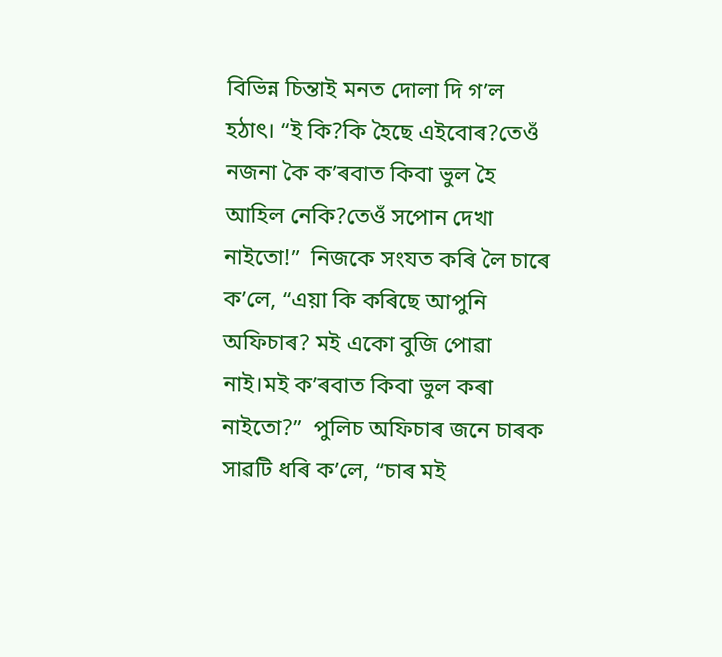বিভিন্ন চিন্তাই মনত দোলা দি গ’ল হঠাৎ। “ই কি?কি হৈছে এইবোৰ?তেওঁ নজনা কৈ ক’ৰবাত কিবা ভুল হৈ আহিল নেকি?তেওঁ সপোন দেখা নাইতো!”  নিজকে সংযত কৰি লৈ চাৰে ক’লে, “এয়া কি কৰিছে আপুনি অফিচাৰ? মই একো বুজি পোৱা নাই।মই ক’ৰবাত কিবা ভুল কৰা নাইতো?”  পুলিচ অফিচাৰ জনে চাৰক সাৱটি ধৰি ক’লে, “চাৰ মই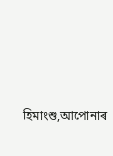হিমাংশু,আপোনাৰ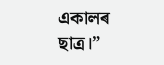একালৰ ছাত্ৰ।”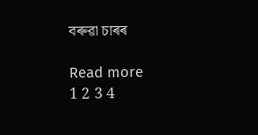বৰুৱা চাৰৰ

Read more
1 2 3 4